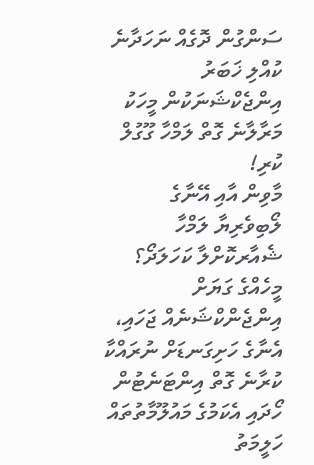ސަންގުން ދޮގެއް ނަހަދާނެ
ކުއްލި ޚަބަރު
އިންޖެކްޝަނަކުން މީހަކު މަރާލާނެ ގޮތް ލަމްހާ ގޫގުލް ކުރި!
މާވިން އާއި އޭނާގެ ލޯބިވެރިޔާ ލަމްހާ
ޝެއާރކޮށްލާ ކަހަލަދޯ؟
މީހެއްގެ ގަޔަށް އިންޖެންކްޝަނެއް ޖަހައި، އެނާގެ ހަށިގަނޑަށް ނުރައްކާ ކުރާނެ ގޮތް އިންޓަނެޓުން ހޯދައި އެކަމުގެ މައުލޫމާތުތައް ހަލީމަތު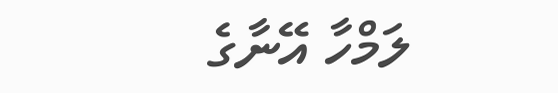ލަމްހާ އޭނާގެ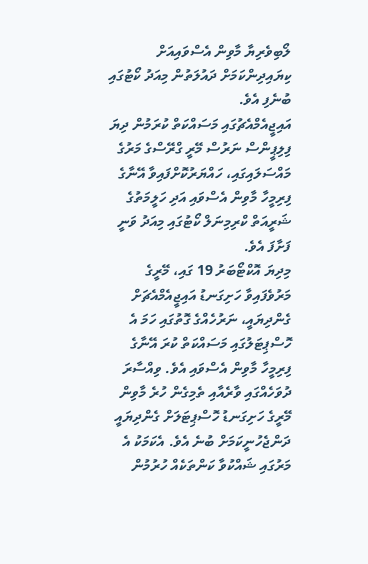ލޯބިވެރިޔާ މާވިން އެސްވައިއަށް ކިޔައިދިންކަމަށް ދައުލަތުން މިއަދު ކޯޓުގައި ބުނެފި އެވެ.
އައިޖީއެމްއެޗުގައި މަސައްކަތް ކުރަމުން ދިޔަ ފިލިޕީންސް ނަރުސް މޭރީ ގްރޭސްގެ މަރުގެ މައްސަލައިގައި، ހައްޔަރުކޮށްފައިވާ އޭނާގެ ފިރިމީހާ މާވިން އެސްވައި އަދި ހަލީމަތުގެ ޝަރީއަތް ކްރިމިނަލް ކޯޓުގައި މިއަދު ވަނީ ފަށާފަ އެވެ.
މިދިޔަ އޮކްޓޯބަރު 19 ގައި، މޭރީގެ މަރުވެފައިވާ ހަށިގަނޑު އައިޖީއެމްއެޗަށް ގެންދިޔައީ، ނަރުހެއްގެ ގޮތުގައި ހަމަ އެ ހޮސްޕިޓަލުގައި މަސައްކަތް ކުރަ އޭނާގެ ފިރިމީހާ މާވިން އެސްވައި އެވެ. ވިއްސާރަ ދުވަހެއްގައި ވާރެއާއި ތެމިގެން ހުރެ މާވިން މޭރީގެ ހަށިގަނޑު ހޮސްޕިޓަލަށް ގެންދިޔައީ ދަންޖެހުނީކަމަށް ބުނެ އެވެ. އެކަމަކު އެ މަރުގައި ޝައްކުވާ ކަންތަކެއް ހުރުމުން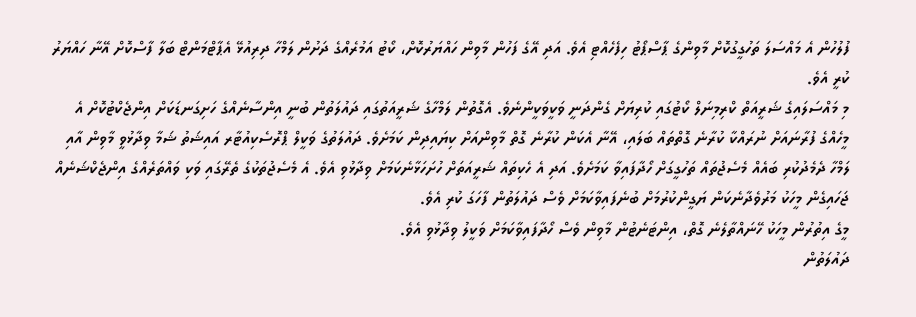ފުލުހުން އެ މައްސަލަ ތަހުގީގުކޮށް މާވިންގެ ޕާސްޕޯޓު ހިފެހެއްޓި އެވެ. އަދި އޭގެ ފަހުން މާވިން ހައްޔަރުކޮށް، ކޯޓު އަމުރެއްގެ ދަށުން ލަމްހާ ދިރިއުޅޭ އެޕާޓްމަންޓް ބަލާ ފާސްކޮށް އޭނާ ހައްޔަރު ކުރީ އެވެ.
މި މައްސަލައިގެ ޝަރީއަތް ކްރިމިނަލް ކޯޓުގައި ކުރިޔަށް ގެންދަނީ ވަކީވަކީންނެވެ. އެގޮތުން ލަމްހާގެ ޝަރީއަތުގައި ދައުލަތުން ބުނީ އިންސާނެއްގެ ހަށިގަނޑަކަށް އިންޖެކްޓުކޮށް އެ މީހެއްގެ ފުރާނައަށް ނުރައްކާ ކުރާނެ ގޮތްތައް ބަލައި، އޭނާ އެކަން ކުރާނެ ގޮތް މާވިންއަށް ކިޔައިދިން ކަމަށެވެ. ދައުލަތުގެ ވަކީލް ޕްރޮސެކިއުޓާރ އައިޝަތު ޝަމާ ވިދާޅުވީ މާވިން އާއި ލަމްހާ ދެމެދުކުރި ބައެއް މެސެޖުތައް ތަހުގީގަށް ހޯދާފައިވާ ކަމަށެވެ. އަދި އެ ހެކިތައް ޝަރީއަތަށް ހުށަހަޅާނެކަމަށް ވިދާޅުވި އެވެ. އެ މެސެޖުތަކުގެ ތެރޭގައި ވަކި ވައްތަރެއްގެ އިންޖެކްޝަނެއް ޖަހައިގެން މީހަކު މަރުވެދާނެކަން ޔަގީންކުރުމަށް ބުނެފައިވާކަމަށް ވެސް ދައުލަތުން ފާހަގަ ކުރި އެވެ.
މީގެ އިތުރުން މީހަކު ހޭނައްތާލެނެ ގޮތް، އިންޓަނެޓުން މާވިން ވެސް ހޯދާފައިވާކަމަށް ވަކީލު ވިދާޅުވި އެވެ.
ދައުލަތުން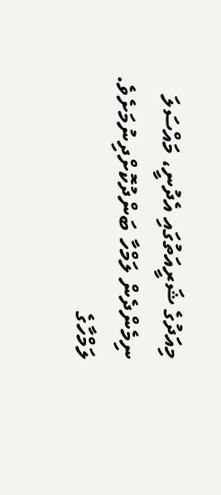މިއަދުގެ ޝަރީއަތުގައި އެދުނީ، މައްސަލަ ނިމެންދެން ލަމްހާ ބަންދުކޮށްދިނުމަށެވެ.
ލަމްހާގެ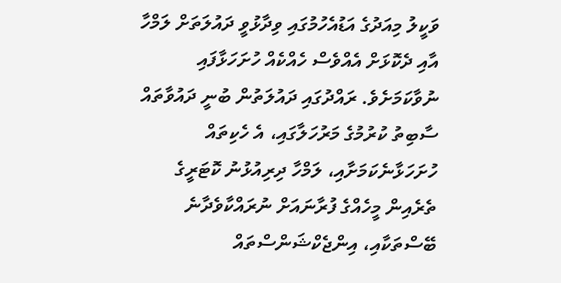ވަކީލު މިއަދުގެ އަޑުއެހުމުގައި ވިދާޅުވީ ދައުލަތަށް ލަމްހާ އާއި ދެކޮޅަށް އެއްވެސް ހެއްކެއް ހުށަހަޅާފައި ނުވާކަމަށެވެ. ރައްދުގައި ދައުލަތުން ބުނީ ދައުވާތައް ސާބިތު ކުރުމުގެ މަރުހަލާގައި، އެ ހެކިތައް ހުށަހަޅާނެކަމަށާއި، ލަމްހާ ދިރިއުޅުނު ކޮޓަރީގެ ތެރެއިން މީހެއްގެ ފުރާނައަށް ނުރައްކާވެދާނެ ބޭސްތަކާއި، އިންޖެކްޝަންސްތައް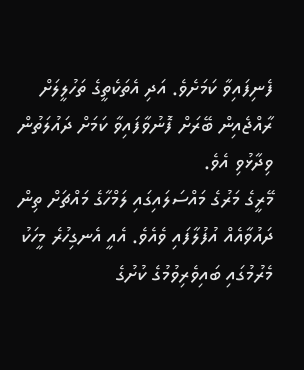ފެނިފައިވާ ކަމަށެވެ. އަދި އެތަކެތީގެ ތަހުލީލަށް ރާއްޖެއިން ބޭރަށް ފޮނުވާފައިވާ ކަމަށް ދައުލަތުން ވިދާޅުވި އެވެ.
މޭރީގެ މަރުގެ މައްސަލައިގައި ލަމްހާގެ މައްޗަށް ތިން ދައުވާއެއް އުފުލާފައި ވެއެވެ. އެއީ އެނގިހުރެ މީހަކު މެރުމުގައި ބައިވެރިވުމުގެ ކުށުގެ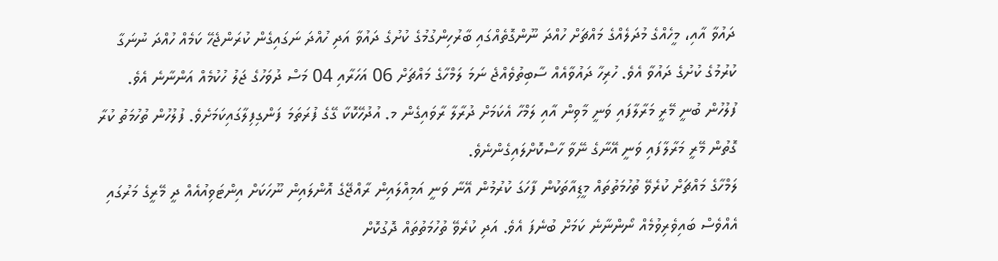ދައުވާ އާއި، މީހެއްގެ މުދަލެއްގެ މައްޗަށް ހުއްދަ ނޫންގޮތެއްގައި ބާރުހިންގުމުގެ ކުށުގެ ދައުވާ އަދި ހުއްދަ ނަގައިގެން ކުރަންޖެހޭ ކަމެއް ހުއްދަ ނުނަގާ ކުރުމުގެ ކުށުގެ ދައުވާ އެވެ. ހުރިހާ ދައުވާއެއް ސާބިތުވެއްޖެ ނަމަ ލަމްހާގެ މައްޗަށް 06 އަހަރާއި 04 މަސް ދުވަހުގެ ޖަލު ހުކުމެއް އަންނާނެ އެވެ.
ފުލުހުން ބުނީ މޭރީ މަރާލާފައި ވަނީ މާވިން އާއި ލަމްހާ އެކަމަށް ދުރާލާ ރާވައިގެން މ. އުދުހޭކޮކާ ގޭގެ ފުރަތަމަ ފަންގިފިލާގައިކަމަށެވެ. ފުލުހުން ތުހުމަތު ކުރާ ގޮތުން މޭރީ މަރާލާފައި ވަނީ އޭނާގެ ނޭވާ ހާސްކޮށްލައިގެންނެވެ.
ލަމްހާގެ މައްޗަށް ކުރެވޭ ތުހުމަތުތައް މީޑިއާތަކުން ފާހަގަ ކުރުމުން އޭނާ ވަނީ އަމިއްލައިން ރާއްޖޭގެ އޮންލައިން ނޫހަކަށް އިންޓަވިއުއެއް ދީ މޭރީގެ މަރުގައި އެއްވެސް ބައިވެރިވުމެއް ނޯންނާނެ ކަމަށް ބުނެފަ އެވެ. އަދި ކުރެވޭ ތުހުމަތުތައް ދޮގުކޮށް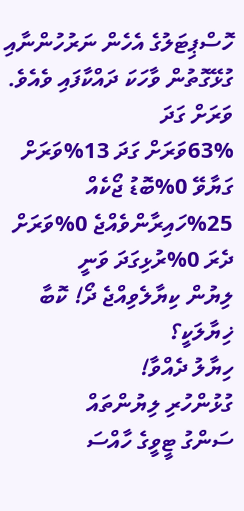ހޮސްޕިޓަލުގެ އެހެން ނަރުހުންނާއި ގުޅޭގޮތުން ވާހަކަ ދައްކާފައި ވެއެވެ.
ވަރަށް ގަދަ
63%ވަރަށް ގަދަ 13%ވަރަށް ގަޔާވޭ 0%ބޮޑު ޖޯކެއް 25%ހައިރާންވެއްޖެ 0%ވަރަށް ދެރަ 0%ރުޅިގަދަ ވަނީ
ލިޔުން ކިޔާލެވިއްޖެ ދޯ! ކޮބާ ޚިޔާލަކީ؟
ހިޔާލު ދެއްވާ!
ގުޅުންހުރި ލިޔުންތައް
ސަންގު ޓީވީގެ ހާއްސަ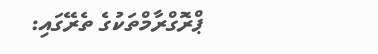ޕްރޮގްރާމްތަކުގެ ތެރޭގައި: